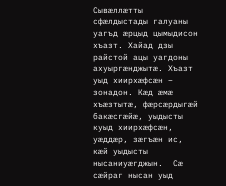Сывæллæтты сфæлдыстады галуаны уагъд æрцыд цымыдисон хъазт. Хайад дзы райстой ацы уагдоны ахуыргæнджытæ. Хъазт уыд хиирхæфсæн – зонадон. Кæд æмæ хъæзтытæ, фæрсæрдыгæй бакæсгæйæ, уыдысты куыд хиирхæфсæн, уæддæр, зæгъæн ис, кæй уыдысты нысаниуæгджын.  Сæ сæйраг нысан уыд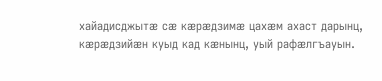хайадисджытæ сæ кæрæдзимæ цахæм ахаст дарынц, кæрæдзийæн куыд кад кæнынц, уый рафæлгъауын.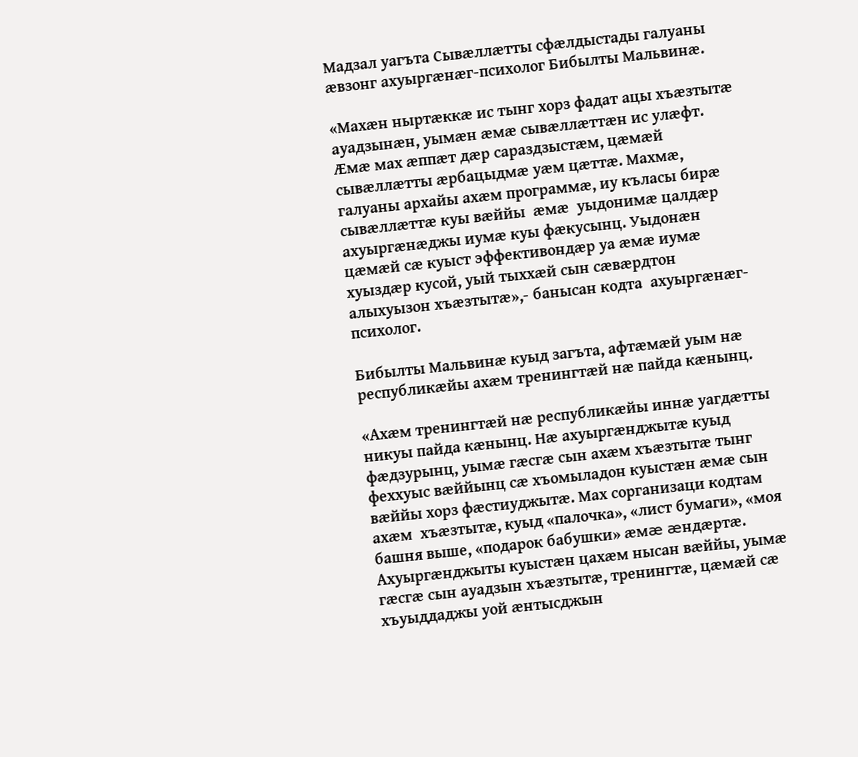Мадзал уагъта Сывæллæтты сфæлдыстады галуаны æвзонг ахуыргæнæг-психолог Бибылты Мальвинæ.

«Махæн ныртæккæ ис тынг хорз фадат ацы хъæзтытæ ауадзынæн, уымæн æмæ сывæллæттæн ис улæфт. Æмæ мах æппæт дæр сараздзыстæм, цæмæй сывæллæтты æрбацыдмæ уæм цæттæ. Махмæ, галуаны архайы ахæм программæ, иу къласы бирæ сывæллæттæ куы вæййы  æмæ  уыдонимæ цалдæр ахуыргæнæджы иумæ куы фæкусынц. Уыдонæн цæмæй сæ куыст эффективондæр уа æмæ иумæ хуыздæр кусой, уый тыххæй сын сæвæрдтон алыхуызон хъæзтытæ»,- банысан кодта  ахуыргæнæг-психолог.

Бибылты Мальвинæ куыд загъта, афтæмæй уым нæ республикæйы ахæм тренингтæй нæ пайда кæнынц.

«Ахæм тренингтæй нæ республикæйы иннæ уагдæтты никуы пайда кæнынц. Нæ ахуыргæнджытæ куыд фæдзурынц, уымæ гæсгæ сын ахæм хъæзтытæ тынг феххуыс вæййынц сæ хъомыладон куыстæн æмæ сын вæййы хорз фæстиуджытæ. Мах сорганизаци кодтам ахæм  хъæзтытæ, куыд «палочка», «лист бумаги», «моя башня выше, «подарок бабушки» æмæ æндæртæ. Ахуыргæнджыты куыстæн цахæм нысан вæййы, уымæ гæсгæ сын ауадзын хъæзтытæ, тренингтæ, цæмæй сæ хъуыддаджы уой æнтысджын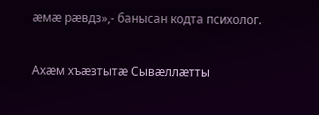æмæ рæвдз»,- банысан кодта психолог.

Ахæм хъæзтытæ Сывæллæтты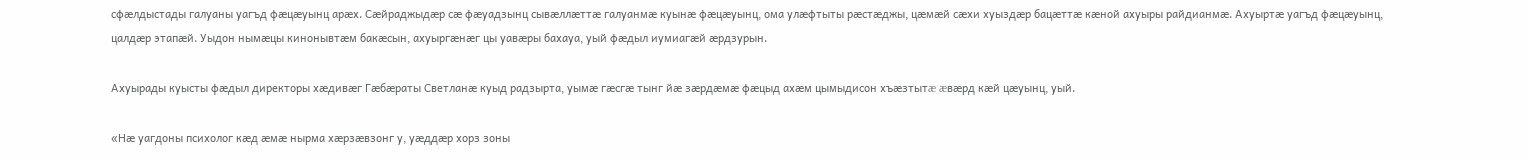сфæлдыстады галуаны уагъд фæцæуынц арæх. Сæйраджыдæр сæ фæуадзынц сывæллæттæ галуанмæ куынæ фæцæуынц, ома улæфтыты рæстæджы, цæмæй сæхи хуыздæр бацæттæ кæной ахуыры райдианмæ. Ахуыртæ уагъд фæцæуынц, цалдæр этапæй. Уыдон нымæцы кинонывтæм бакæсын, ахуыргæнæг цы уавæры бахауа, уый фæдыл иумиагæй æрдзурын.

Ахуырады куысты фæдыл директоры хæдивæг Гæбæраты Светланæ куыд радзырта, уымæ гæсгæ тынг йæ зæрдæмæ фæцыд ахæм цымыдисон хъæзтытæ æвæрд кæй цæуынц, уый.

«Нæ уагдоны психолог кæд æмæ нырма хæрзæвзонг у, уæддæр хорз зоны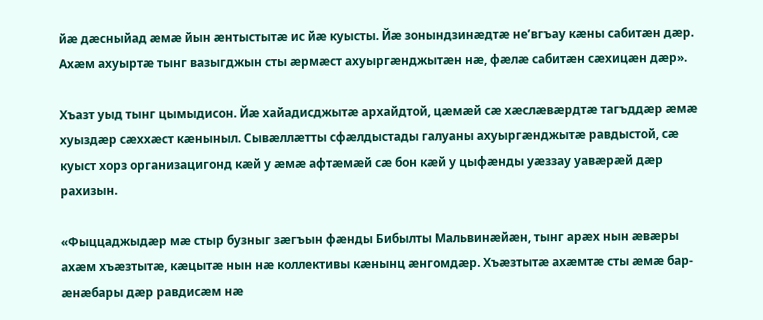йæ дæсныйад æмæ йын æнтыстытæ ис йæ куысты. Йæ зонындзинæдтæ не’вгъау кæны сабитæн дæр. Ахæм ахуыртæ тынг вазыгджын сты æрмæст ахуыргæнджытæн нæ, фæлæ сабитæн сæхицæн дæр».

Хъазт уыд тынг цымыдисон. Йæ хайадисджытæ архайдтой, цæмæй сæ хæслæвæрдтæ тагъддæр æмæ хуыздæр сæххæст кæныныл. Сывæллæтты сфæлдыстады галуаны ахуыргæнджытæ равдыстой, сæ куыст хорз организацигонд кæй у æмæ афтæмæй сæ бон кæй у цыфæнды уæззау уавæрæй дæр рахизын.

«Фыццаджыдæр мæ стыр бузныг зæгъын фæнды Бибылты Мальвинæйæн, тынг арæх нын æвæры ахæм хъæзтытæ, кæцытæ нын нæ коллективы кæнынц æнгомдæр. Хъæзтытæ ахæмтæ сты æмæ бар-æнæбары дæр равдисæм нæ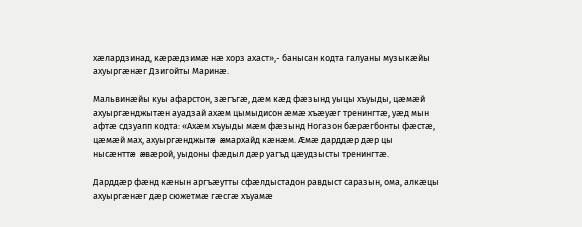хæлардзинад, кæрæдзимæ нæ хорз ахаст»,- банысан кодта галуаны музыкæйы ахуыргæнæг Дзигойты Маринæ.

Мальвинæйы куы афарстон, зæгъгæ, дæм кæд фæзынд уыцы хъуыды, цæмæй ахуыргæнджытæн ауадзай ахæм цымыдисон æмæ хъæуæг тренингтæ, уæд мын афтæ сдзуапп кодта: «Ахæм хъуыды мæм фæзынд Ногазон бæрæгбонты фæстæ, цæмæй мах, ахуыргæнджытæ æмархайд кæнæм. Æмæ дарддæр дæр цы нысæнттæ æвæрой, уыдоны фæдыл дæр уагъд цæудзысты тренингтæ.

Дарддæр фæнд кæнын аргъæутты сфæлдыстадон равдыст саразын, ома, алкæцы ахуыргæнæг дæр сюжетмæ гæсгæ хъуамæ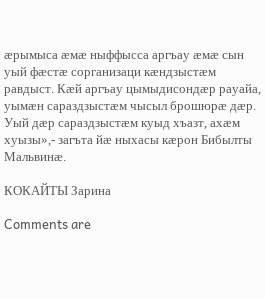æрымыса æмæ ныффысса аргъау æмæ сын уый фæстæ сорганизаци кæндзыстæм равдыст. Кæй аргъау цымыдисондæр рауайа, уымæн сараздзыстæм чысыл брошюрæ дæр. Уый дæр сараздзыстæм куыд хъазт, ахæм хуызы»,- загъта йæ ныхасы кæрон Бибылты Мальвинæ.

КОКАЙТЫ Зарина

Comments are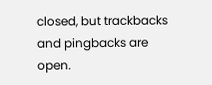closed, but trackbacks and pingbacks are open.